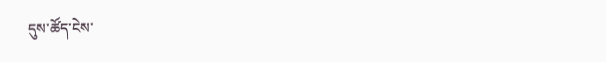དུས་ཚོད་ངེས་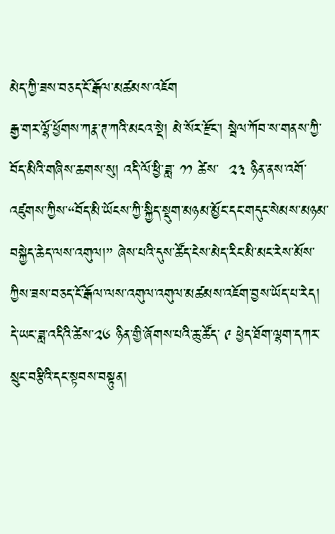མེད་ཀྱི་ཟས་བཅད་ངོ་རྒོལ་མཚམས་འཇོག
རྒྱ་གར་ལྷོ་ཕྱོགས་ཀརྣ་ཊ་ཀའི་མངའ་སྡེ། མེ་སོར་རྫོང་། སྦེལ་ཀོབ་ས་གནས་ཀྱི་བོད་མིའི་གཞིས་ཆགས་སུ། འདི་ལོ་ཕྱི་ཟླ་ ༡༡ ཚེས་  ༢༣ ཉིན་ནས་འགོ་འཛུགས་ཀྱིས་“བོད་མི་ཡོངས་ཀྱི་སྐྱིད་སྡུག་མཉམ་མྱོང་དང་གདུང་སེམས་མཉམ་བསྐྱེད་ཆེད་ལས་འགུལ།” ཞེས་པའི་དུས་ཚོད་ངེས་མེད་རིང་མི་མང་རེས་མོས་ཀྱིས་ཟས་བཅད་ངོ་རྒོལ་ལས་འགུལ་འགུལ་མཚམས་འཇོག་བྱས་ཡོད་པ་རེད།
དེ་ཡང་ཟླ་འདིའི་ཚེས་༢༦ ཉིན་གྱི་ཞོགས་པའི་ཆུ་ཚོད་ ༩ ཕྱེད་ཐོག་ལྷག་དཀར་སྲུང་བརྩིའི་དང་སྟབས་བསྟུན།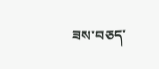ཟས་བཅད་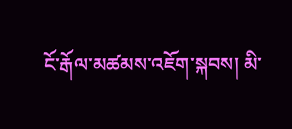ངོ་རྒོལ་མཚམས་འཇོག་སྐབས། མི་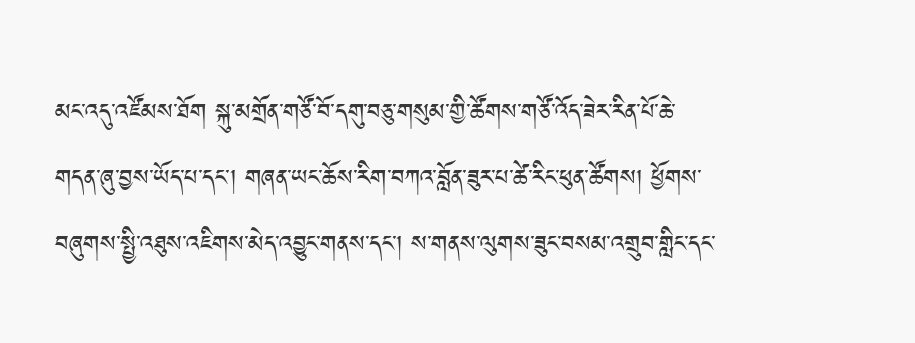མང་འདུ་འཛོམས་ཐོག སྐུ་མགྲོན་གཙོ་བོ་དགུ་བཅུ་གསུམ་གྱི་ཚོགས་གཙོ་འོད་ཟེར་རིན་པོ་ཆེ་གདན་ཞུ་བྱས་ཡོད་པ་དང་། གཞན་ཡང་ཆོས་རིག་བཀའ་བློན་ཟུར་པ་ཚེ་རིང་ཕུན་ཚོགས། ཕྱོགས་བཞུགས་སྤྱི་འཐུས་འཇིགས་མེད་འབྱུང་གནས་དང་། ས་གནས་ལུགས་ཟུང་བསམ་འགྲུབ་གླིང་དང་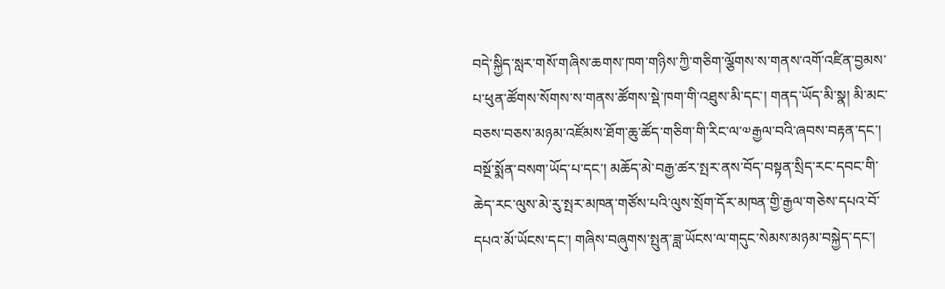བདེ་སྐྱིད་སླར་གསོ་གཞིས་ཆགས་ཁག་གཉིས་ཀྱི་གཅིག་ལྕོགས་ས་གནས་འགོ་འཛིན་བྱམས་པ་ཕུན་ཚོགས་སོགས་ས་གནས་ཚོགས་སྡེ་ཁག་གི་འཐུས་མི་དང་། གནད་ཡོད་མི་སྣ། མི་མང་བཅས་བཅས་མཉམ་འཛོམས་ཐོག་ཆུ་ཚོད་གཅིག་གི་རིང་ལ་༧རྒྱལ་བའི་ཞབས་བརྟན་དང་། བསྔོ་སྨོན་བསག་ཡོད་པ་དང་། མཆོད་མེ་བརྒྱ་ཚར་སྤར་ནས་བོད་བསྟན་སྲིད་རང་དབང་གི་ཆེད་རང་ལུས་མེ་རུ་སྤར་མཁན་གཙོས་པའི་ལུས་སྲོག་དོར་མཁན་གྱི་རྒྱལ་གཅེས་དཔའ་བོ་དཔའ་མོ་ཡོངས་དང་། གཞིས་བཞུགས་སྤུན་ཟླ་ཡོངས་ལ་གདུང་སེམས་མཉམ་བསྐྱེད་དང་།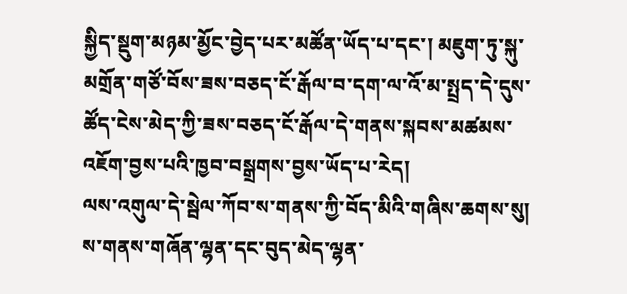སྐྱིད་སྡུག་མཉམ་མྱོང་བྱེད་པར་མཚོན་ཡོད་པ་དང་། མཇུག་ཏུ་སྐུ་མགྲོན་གཙོ་བོས་ཟས་བཅད་ངོ་རྒོལ་བ་དག་ལ་འོ་མ་སྤྲད་དེ་དུས་ཚོད་ངེས་མེད་ཀྱི་ཟས་བཅད་ངོ་རྒོལ་དེ་གནས་སྐབས་མཚམས་འཇོག་བྱས་པའི་ཁྱབ་བསྒྲགས་བྱས་ཡོད་པ་རེད།
ལས་འགུལ་དེ་སྦེལ་ཀོབ་ས་གནས་ཀྱི་བོད་མིའི་གཞིས་ཆགས་སུ། ས་གནས་གཞོན་ལྷན་དང་བུད་མེད་ལྷན་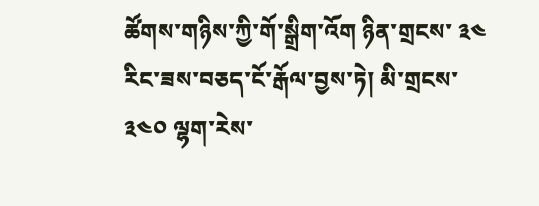ཚོགས་གཉིས་ཀྱི་གོ་སྒྲིག་འོག ཉིན་གྲངས་ ༣༤ རིང་ཟས་བཅད་ངོ་རྒོལ་བྱས་ཏེ། མི་གྲངས་ ༣༤༠ ལྷག་རེས་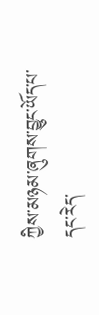ཀྱིས་མཉམ་ཞུགས་བྱུང་ཡོད་པ་དང་རེད་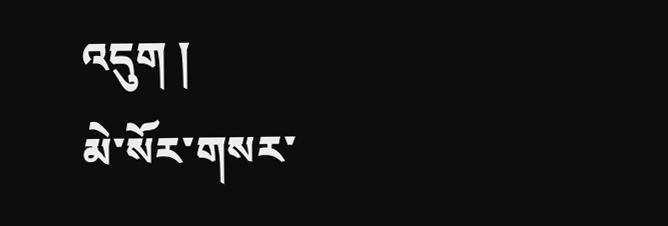འདུག །
མེ་སོར་གསར་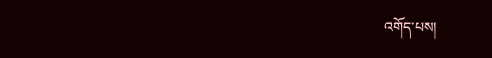འགོད་པས།